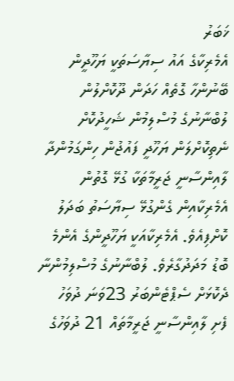ޚަބަރު
އެމެރިކާގެ އައު ސިޔާސަތަކީ ޔަހޫދީން ބޭނުންހާ ގޮތެއް ހަދަން ދޫކޮށްލުން
ލުބްނާނުގެ މުސްލިމުން ޝަހީދުކޮށް ނެތިކޮށްލަން ޔަހޫދީ ފައުޖުން ހިންގަމުންދާ ލާއިންސާނީ ޖަރީމާތަކާ ގުޅޭ ގޮތުން އެމެރިކާއިން ގެންގުޅޭ ސިޔާސަތު ބަދަލު ކޮށްފިއެވެ. އެމެރިކާއަކީ ޔަހޫދީންގެ އެންމެ ބޮޑު މަދަދުގާރެވެ. ލުބްނާނުގެ މުސްލިމުންނާ ދެކޮޅަށް ސެޕްޓެންބަރު 23ވަނަ ދުވަހު ފެށި ލާއިންސާނީ ޖަރީމާތައް 21 ދުވަހުގެ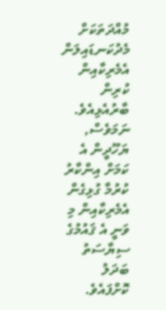މުއްދަތަކަށް މެދުކަނޑައިލަން އެމެރިކާއިން ކުރިން ބާރުއެޅިއެވެ. ނަމަވެސް, ޔަހޫދީން އެ ކަމަށް އިންކާރު ކުރުމާ ގުޅިގެން އެމެރިކާއިން މި ވަނީ އެ ޤައުމުގެ ސިޔާސަތު ބަދަލު ކޮށްފައެވެ.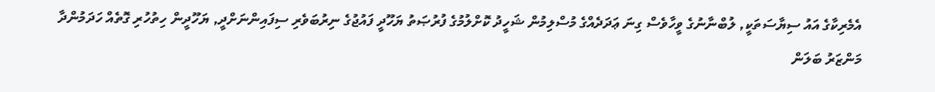އެމެރިކާގެ އައު ސިޔާސަތަކީ, ލުބްނާނުގެ ވީހާވެސް ގިނަ ޢަދަދެއްގެ މުސްލިމުން ޝަހީދު ކޮށްލުމުގެ ފުރުޞަތު ޔަހޫދީ ފައުޖުގެ ނިރުބަވެރި ސިފައިންނަށްދީ, ޔަހޫދީން ހިތުހުރި ގޮތެއް ހަދަމުންދާ މަންޒަރު ބަލަން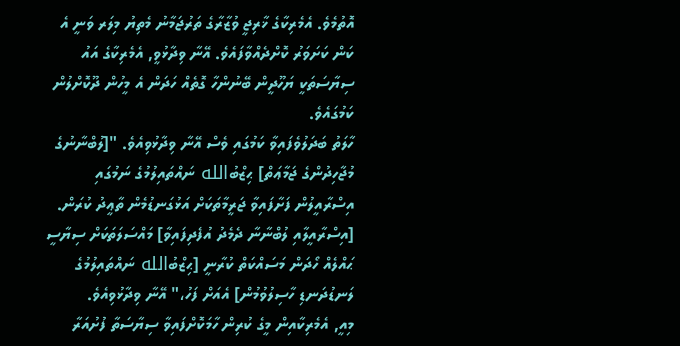އޮތުމެވެ. އެމެރިކާގެ ޚާރިޖީ ވުޒާރާގެ ތަރުޖަމާނު މެތިޔު މިލަރ ވަނީ އެ ކަން ކަށަވަރު ކޮށްދެއްވާފައެވެ. އޭނާ ވިދާޅުވީ, އެމެރިކާގެ އައު ސިޔާސަތަކީ ޔަހޫދީން ބޭނުންހާ ގޮތެއް ހަދަން އެ މީހުން ދޫކޮށްލުން ކަމުގައެވެ.
ހާލަތު ބަދަލުވެފައިވާ ކަމުގައި ވެސް އޭނާ ވިދާޅުވިއެވެ. "[ލުބްނާނުގެ މުޖާހިދުންގެ ޖަމާޢަތް] ޙިޒްބުالله ނައްތައިލުމުގެ ނަމުގައި އިސްރާއީލުން ފަށާފައިވާ ޖަރީމާތަކަށް އަޅުގަނޑުމެން ތާޢީދު ކުރަން. [އިސްރާއީލާއި ލުބްނާނާ ދެމެދު އުފެދިފައިވާ] މައްސަލަތަކަށް ސިޔާސީ ޙައްލެއް ހޯދަން މަސައްކަތް ކުރާނީ [ޙިޒްބުالله ނައްތައިލުމުގެ ލަނޑުދަނޑި ހާސިލުވުމުން] އެއަށް ފަހު،" އޭނާ ވިދާޅުވިއެވެ.
މިއީ, އެމެރިކާއިން މީގެ ކުރިން ހާމަކޮށްފައިވާ ސިޔާސަތާ ފުށުއަރާ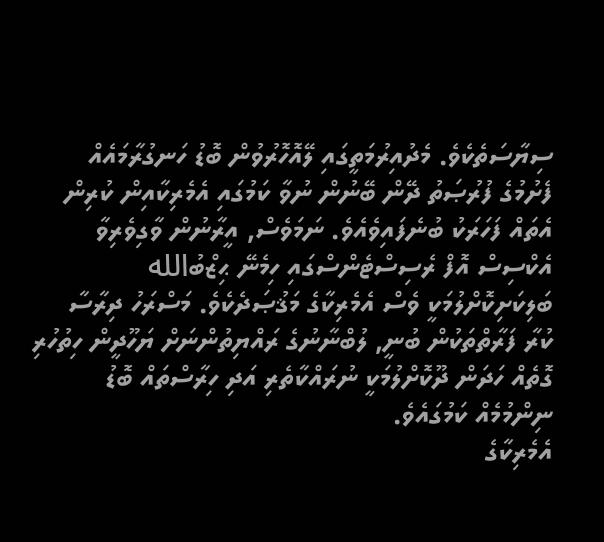ސިޔާސަތެކެވެ. މެދުއިރުމަތީގައި ލޭއޮހޮރުވުން ބޮޑު ހަނގުރާމައެއް ފެށުމުގެ ފުރުޞަތު ދޭން ބޭނުން ނުވާ ކަމުގައި އެމެރިކާއިން ކުރިން އެތައް ފަހަރަކު ބުނެފައިވެއެވެ. ނަމަވެސް, އީރާނުން ވާގިވެރިވާ އެކްސިސް އޮފް ރެސިސްޓެންސްގައި ހިމެނޭ ޙިޒްބުالله ބަލިކަށިކޮށްލުމަކީ ވެސް އެމެރިކާގެ މަޤުޞަދެކެވެ. މަސްރަހު ދިރާސާ ކުރާ ފަރާތްތަކުން ބުނީ, ލުބްނާނުގެ ރައްޔިތުންނަށް ޔަހޫދީން ހިތުހުރި ގޮތެއް ހަދަން ދޫކޮށްލުމަކީ ނުރައްކާތެރި އަދި ހިރާސްތައް ބޮޑު ނިންމުމެއް ކަމުގައެވެ.
އެމެރިކާގެ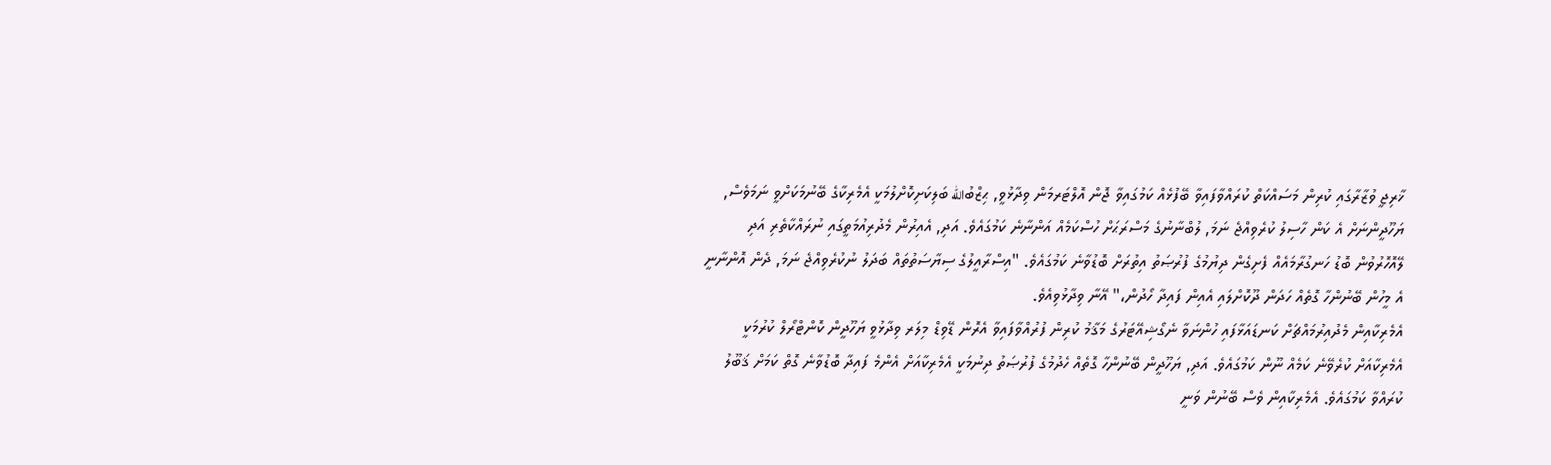ޚާރިޖީ ވުޒާރާގައި ކުރިން މަސައްކަތް ކުރައްވާފައިވާ ބޭފުޅެއް ކަމުގައިވާ ޖޮން އޮލްޓަރމަން ވިދާޅުވީ, ޙިޒްބުالله ބަލިކަށިކޮށްލުމަކީ އެމެރިކާގެ ބޭނުމަކަށްވީ ނަމަވެސް, ޔަހޫދީންނަށް އެ ކަން ހާސިލު ކުރެވިއްޖެ ނަމަ, ލުބްނާނުގެ މަސްރަޙަށް ހުސްކަމެއް އަންނާނެ ކަމުގައެވެ. އަދި, އެއިރުން މެދުރިއުމަތީގައި ނުރައްކާތެރި އަދި ލޭއޮހޮރުވުން ބޮޑު ހަނގުރާމައެއް ފެށިގެން ދިޔުމުގެ ފުރުޞަތު އިތުރަށް ބޮޑުވާނެ ކަމުގައެވެ. "އިސްރާއީލުގެ ސިޔާސަތުތައް ބަދަލު ނުކުރެވިއްޖެ ނަމަ, ދެން އޮންނާނީ އެ މީހުން ބޭނުންހާ ގޮތެއް ހަދަން ދޫކޮށްލައި އެއިން ފައިދާ ހޯދުން،" އޭނާ ވިދާޅުވިއެވެ.
އެމެރިކާއިން މެދުއިރުމައްޗަށް ކަނޑައަޅާފައި ހުންނަވާ ނެގޯޝިއޭޓަރުގެ މަޤާމު ކުރިން ފުރުއްވާފައިވާ އެރޮން ޑޭވިޑް މިލަރ ވިދާޅުވީ ޔަހޫދީން ކޮންޓްރޯލް ކުރުމަކީ އެމެރިކާއަށް ކުރެވޭނެ ކަމެއް ނޫން ކަމުގައެވެ. އަދި, ޔަހޫދީން ބޭނުންހާ ގޮތެއް ހެދުމުގެ ފުރުޞަތު ދިނުމަކީ އެމެރިކާއަށް އެންމެ ފައިދާ ބޮޑުވާނެ ގޮތް ކަމަށް ޤަބޫލު ކުރައްވާ ކަމުގައެވެ. އެމެރިކާއިން ވެސް ބޭނުން ވަނީ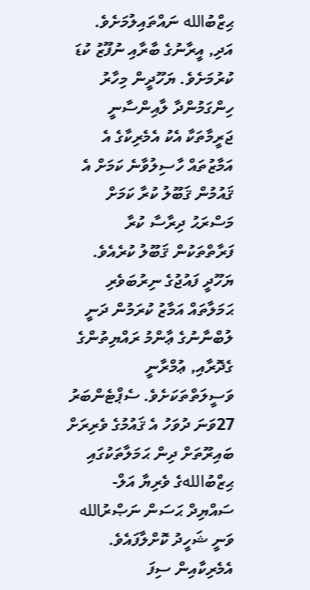ޙިޒްބުالله ނައްތައިލުމަށެވެ. އަދި, އީރާނުގެ ބާރާއި ނުފޫޒު ކުޑަ ކުރުމަށެވެ. ޔަހޫދީން މިހާރު ހިންގަމުންދާ ލާއިންސާނީ ޖަރީމާތަކާ އެކު އެމެރިކާގެ އެ އަމާޒުތައް ހާސިލުވާނެ ކަމަށް އެ ޤައުމުން ޤަބޫލު ކުރާ ކަމަށް މަސްރަޙު ދިރާސާ ކުރާ ފަރާތްތަކުން ޤަބޫލު ކުރެއެވެ.
ޔަހޫދީ ފައުޖުގެ ނިރުބަވެރި ޙަމަލާތައް އަމާޒު ކުރަމުން ދަނީ ލުބްނާނުގެ ޢާންމު ރައްޔިތުންގެ ގެދޮރާއި, ޢުމްރާނީ ވަސީލަތްތަކަށެވެ. ސެޕްޓެންބަރު 27ވަނަ ދުވަހު އެ ޤައުމުގެ ވެރިރަށް ބައިރޫތަށް ދިން ޙަމަލާތަކުގައި ޙިޒްބުاللهގެ ވެރިޔާ އަލް-ސައްޔިދް ޙަސަން ނަޞްރުالله ވަނީ ޝަހީދު ކޮށްލާފައެވެ. އެމެރިކާއިން ސިފަ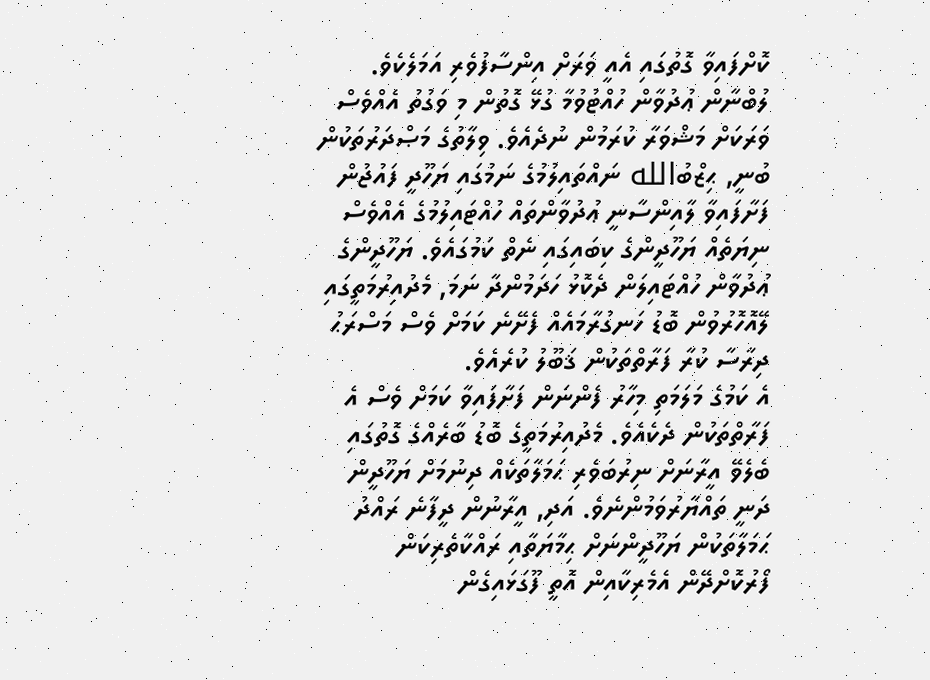ކޮށްފައިވާ ގޮތުގައި އެއީ ވަރަށް އިންސާފުވެރި އަމަލެކެވެ.
ލުބްނާން ޢުދުވާން ހުއްޓުވުމާ ގުޅޭ ގޮތުން މި ވަގުތު އެއްވެސް ވަރަކަށް މަޝްވަރާ ކުރަމުން ނުދެއެވެ. ވިލާތުގެ މަޞްދަރުތަކުން ބުނީ, ޙިޒްބުالله ނައްތައިލުމުގެ ނަމުގައި ޔަހޫދީ ފައުޖުން ފަށާފައިވާ ލާއިންސާނީ ޢުދުވާންތައް ހުއްޓައިލުމުގެ އެއްވެސް ނިޔަތެއް ޔަހޫދީންގެ ކިބައިގައި ނެތް ކަމުގައެވެ. ޔަހޫދީންގެ ޢުދުވާން ހުއްޓައިލަން ދެކޮޅު ހަދަމުންދާ ނަމަ, މެދުއިރުމަތީގައި ލޭއޮހޮރުވުން ބޮޑު ހަނގުރާމައެއް ފެށޭނެ ކަމަށް ވެސް މަސްރަޙު ދިރާސާ ކުރާ ފަރާތްތަކުން ޤަބޫލު ކުރެއެވެ.
އެ ކަމުގެ މަލަމަތި މިހާރު ފެންނަން ފަށާފައިވާ ކަމަށް ވެސް އެ ފަރާތްތަކުން ދެކެއެވެ. މެދުއިރުމަތީގެ ބޮޑު ބާރެއްގެ ގޮތުގައި ބެލެވޭ އީރާނަށް ނިރުބަވެރި ޙަމަލާތަކެއް ދިނުމަށް ޔަހޫދީން ދަނީ ތައްޔާރުވަމުންނެވެ. އަދި, އީރާނުން ދީފާނެ ރައްދު ޙަމަލާތަކުން ޔަހޫދީންނަށް ޙިމާޔަތާއި ރައްކާތެރިކަން ފޯރުކޮށްދޭން އެމެރިކާއިން އޮތީ ފޫގަޅައިގެން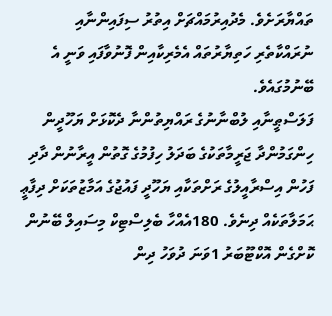ތައްޔާރަށެވެ. މެދުއިރުމައްޗަށް އިތުރު ސިފައިންނާއި ނުރައްކާތެރި ހަތިޔާރުތައް އެމެރިކާއިން ފޮނުވާފައި ވަނީ އެ ބޭނުމުގައެވެ.
ފަލަސްޠީނާއި ލުބްނާނުގެ ރައްޔިތުންނާ ދެކޮޅަށް ޔަހޫދީން ހިންގަމުންދާ ޖަރީމާތަކުގެ ބަދަލު ހިފުމުގެ ގޮތުން އީރާނުން ދާދި ފަހުން އިސްރާއީލުގެ ރަށްތަކާއި ޔަހޫދީ ފައުޖުގެ އަމާޒުތަކަށް ދިފާޢީ ޙަމަލާތަކެއް ދިނެވެ. 180އެއްހާ ބެލިސްޓިކް މިސައިލް ބޭނުން ކޮށްގެން އޮކްޓޫބަރު 1ވަނަ ދުވަހު ދިން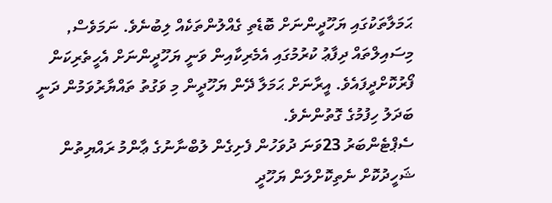ޙަމަލާތަކުގައި ޔަހޫދީންނަށް ބޮޑެތި ގެއްލުންތަކެއް ލިބުނެވެ. ނަމަވެސް, މިސައިލްތައް ދިފާޢު ކުރުމުގައި އެމެރިކާއިން ވަނީ ޔަހޫދީންނަށް އެހީތެރިކަން ފޯރުކޮށްދީފައެވެ. އީރާނަށް ޙަމަލާ ދޭން ޔަހޫދީން މި ވަގުތު ތައްޔާރުވަމުން ދަނީ ބަދަލު ހިފުމުގެ ގޮތުންނެވެ.
ސެޕްޓެންބަރު 23ވަނަ ދުވަހުން ފެށިގެން ލުބްނާނުގެ ޢާންމު ރައްޔިތުން ޝަހީދުކޮށް ނެތިކޮށްލަން ޔަހޫދީ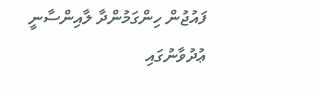ފައުޖުން ހިންގަމުންދާ ލާއިންސާނީ ޢުދުވާނުގައި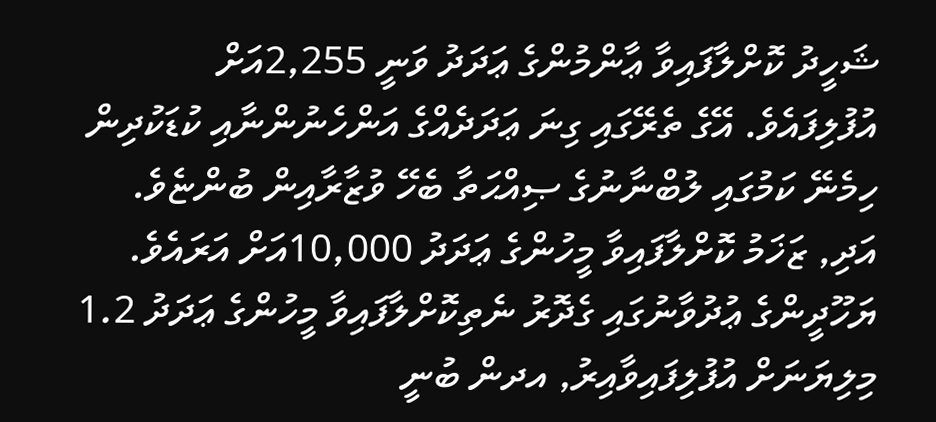ޝަހީދު ކޮށްލާފައިވާ ޢާންމުންގެ ޢަދަދު ވަނީ 2,255އަށް އުފުލިފައެވެ. އޭގެ ތެރޭގައި ގިނަ ޢަދަދެއްގެ އަންހެނުންނާއި ކުޑަކުދިން ހިމެނޭ ކަމުގައި ލުބްނާނުގެ ޞިއްޙަތާ ބެހޭ ވުޒާރާއިން ބުންޏެވެ. އަދި, ޒަޚަމު ކޮށްލާފައިވާ މީހުންގެ ޢަދަދު 10,000އަށް އަރައެވެ. ޔަހޫދީންގެ ޢުދުވާނުގައި ގެދޮރު ނެތިކޮށްލާފައިވާ މީހުންގެ ޢަދަދު 1.2 މިލިޔަނަށް އުފުލިފައިވާއިރު, އދން ބުނީ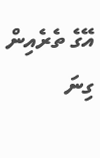އޭގެ ތެރެއިން ގިނަ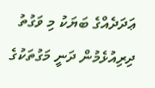ޢަދަދެއްގެ ބަޔަކު މި ވަގުތު ދިރިއުޅެމުން ދަނީ މަގުތަކުގެ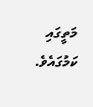މަތީގައި ކަމުގައެވެ.